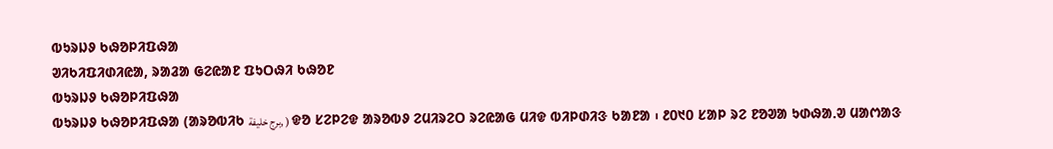ᱵᱩᱨᱡᱽ ᱠᱷᱚᱞᱤᱯᱷᱟ
ᱣᱤᱠᱤᱯᱤᱰᱤᱭᱟ, ᱨᱟᱲᱟ ᱜᱮᱭᱟᱱ ᱯᱩᱛᱷᱤ ᱠᱷᱚᱱ
ᱵᱩᱨᱡᱽ ᱠᱷᱚᱞᱤᱯᱷᱟ
ᱵᱩᱨᱡᱽ ᱠᱷᱚᱞᱤᱯᱷᱟ (ᱟᱨᱚᱵᱤᱠ برج خليفة, ) ᱫᱚ ᱥᱮᱞᱮᱫ ᱟᱨᱚᱵᱽ ᱮᱢᱤᱨᱮᱛ ᱨᱮᱭᱟᱜ ᱢᱤᱫ ᱵᱤᱞᱰᱤᱝ ᱠᱟᱱᱟ ᱾ ᱒᱐᱑᱐ ᱥᱟᱞ ᱨᱮ ᱱᱚᱣᱟ ᱩᱰᱷᱟᱹᱣ ᱢᱟᱬᱟᱝ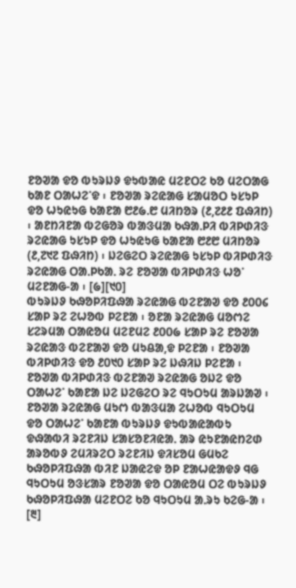ᱱᱚᱣᱟ ᱫᱚ ᱵᱩᱨᱡᱽ ᱫᱩᱵᱟᱭ ᱢᱮᱱᱛᱮ ᱠᱚ ᱢᱮᱛᱟᱜ ᱠᱟᱱ ᱛᱟᱦᱮᱸᱫ ᱾ ᱱᱚᱣᱟ ᱨᱮᱭᱟᱜ ᱥᱟᱢᱚᱛ ᱩᱥᱩᱞ ᱫᱚ ᱦᱩᱭᱩᱜ ᱠᱟᱱᱟ ᱘᱒᱙.᱘ ᱢᱤᱴᱚᱨ (᱒,᱗᱒᱒ ᱯᱷᱤᱴ) ᱾ ᱟᱱᱴᱤᱱᱟ ᱵᱮᱜᱚᱨ ᱵᱟᱝᱢᱟ ᱠᱷᱟᱹᱞᱤ ᱵᱤᱞᱰᱤᱝ ᱨᱮᱭᱟᱜ ᱩᱥᱩᱞ ᱫᱚ ᱦᱩᱭᱩᱜ ᱠᱟᱱᱟ ᱘᱒᱘ ᱢᱤᱴᱚᱨ (᱒,᱗᱑᱗ ᱯᱷᱤᱴ) ᱾ ᱡᱮᱜᱮᱛ ᱨᱮᱭᱟᱜ ᱩᱥᱩᱞ ᱵᱤᱞᱰᱤᱝ ᱨᱮᱭᱟᱜ ᱛᱟᱹᱞᱠᱟᱹ ᱨᱮ ᱱᱚᱣᱟ ᱵᱤᱞᱰᱤᱝ ᱦᱚᱸ ᱢᱮᱱᱟᱜ-ᱟ ᱾ [᱙][᱑᱐]
ᱵᱩᱨᱡᱽ ᱠᱷᱚᱞᱤᱯᱷᱟ ᱨᱮᱭᱟᱜ ᱵᱮᱱᱟᱣ ᱫᱚ ᱒᱐᱐᱔ ᱥᱟᱞ ᱨᱮ ᱮᱦᱚᱵ ᱞᱮᱱᱟ ᱾ ᱚᱱᱟ ᱨᱮᱭᱟᱜ ᱢᱚᱬᱮ ᱥᱮᱨᱢᱟ ᱛᱟᱭᱚᱢ ᱢᱮᱱᱢᱮ ᱒᱐᱐᱙ ᱥᱟᱞ ᱨᱮ ᱱᱚᱣᱟ ᱨᱮᱭᱟᱝ ᱵᱮᱱᱟᱣ ᱫᱚ ᱢᱩᱪᱟ,ᱫ ᱞᱮᱱᱟ ᱾ ᱱᱚᱣᱟ ᱵᱤᱞᱰᱤᱝ ᱫᱚ ᱒᱐᱑᱐ ᱥᱟᱞ ᱨᱮ ᱡᱷᱤᱡ ᱞᱮᱱᱟ ᱾ ᱱᱚᱣᱟ ᱵᱤᱞᱰᱤᱝ ᱵᱮᱱᱟᱣ ᱨᱮᱭᱟᱜ ᱚᱡᱮ ᱫᱚ ᱛᱟᱦᱮᱸ ᱠᱟᱱᱟ ᱡᱮ ᱡᱮᱜᱮᱛ ᱨᱮ ᱧᱩᱛᱩᱢ ᱟᱨᱡᱟᱣ ᱾ ᱱᱚᱣᱟ ᱨᱮᱭᱟᱜ ᱢᱩᱬ ᱵᱟᱝᱢᱟ ᱮᱦᱚᱵ ᱧᱩᱛᱩᱢ ᱫᱚ ᱛᱟᱦᱮᱸ ᱠᱟᱱᱟ ᱵᱩᱨᱡᱽ ᱫᱩᱵᱟᱭᱟᱵᱩ ᱫᱷᱟᱵᱤ ᱨᱮᱱᱤᱡ ᱥᱟᱥᱚᱱᱤᱭᱟᱹ ᱟᱨ ᱭᱩᱱᱟᱭᱴᱮᱰ ᱟᱨᱚᱵᱽ ᱮᱢᱤᱨᱮᱛ ᱨᱮᱱᱤᱡ ᱫᱤᱥᱚᱢ ᱜᱢᱠᱮ ᱠᱷᱚᱞᱤᱯᱷᱟ ᱵᱤᱱ ᱡᱟᱭᱮᱫ ᱚᱞ ᱱᱟᱦᱭᱟᱫᱽ ᱧᱜ ᱧᱩᱛᱩᱢ ᱚᱝᱥᱟᱨ ᱱᱚᱣᱟ ᱫᱚ ᱛᱟᱭᱚᱢ ᱛᱮ ᱵᱩᱨᱡᱽ ᱠᱷᱚᱞᱤᱯᱷᱟ ᱢᱮᱱᱛᱮ ᱠᱚ ᱧᱩᱛᱩᱢ ᱟᱹᱨᱩ ᱠᱮᱜ-ᱟ ᱾ [᱓]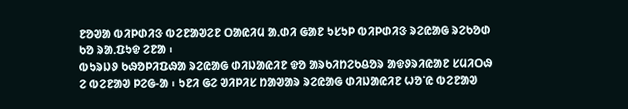ᱱᱚᱣᱟ ᱵᱤᱞᱰᱤᱝ ᱵᱮᱱᱟᱣᱮᱱ ᱛᱟᱭᱤᱢ ᱟᱹᱰᱤ ᱜᱟᱱ ᱩᱥᱩᱞ ᱵᱤᱞᱰᱤᱝ ᱨᱮᱭᱟᱜ ᱨᱮᱠᱚᱰ ᱠᱚ ᱨᱟᱹᱯᱩᱫ ᱮᱱᱟ ᱾
ᱵᱩᱨᱡᱽ ᱠᱷᱚᱞᱤᱯᱷᱟ ᱨᱮᱭᱟᱜ ᱰᱤᱡᱟᱭᱤᱱ ᱫᱚ ᱟᱨᱠᱤᱴᱮᱠᱪᱚᱨ ᱟᱫᱽᱨᱤᱭᱟᱱ ᱥᱢᱤᱛᱷ ᱮ ᱵᱮᱱᱟᱣ ᱞᱮᱜ-ᱟ ᱾ ᱩᱱᱤ ᱜᱮ ᱣᱤᱞᱤᱥ ᱴᱟᱣᱟᱨ ᱨᱮᱭᱟᱜ ᱰᱤᱡᱟᱭᱤᱱ ᱦᱚᱸᱭ ᱵᱮᱱᱟᱣ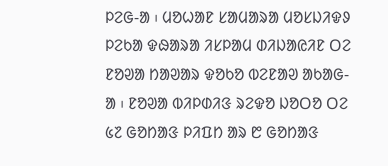ᱞᱮᱜ-ᱟ ᱾ ᱢᱚᱦᱟᱱ ᱥᱟᱢᱟᱨᱟ ᱢᱚᱥᱡᱤᱫᱽ ᱞᱮᱠᱟ ᱫᱷᱟᱨᱟ ᱤᱥᱞᱟᱢ ᱰᱤᱡᱟᱭᱤᱱ ᱛᱮ ᱱᱚᱣᱟ ᱴᱟᱣᱟᱨ ᱫᱚᱠᱚ ᱵᱮᱱᱟᱣ ᱟᱠᱟᱜ-ᱟ ᱾ ᱱᱚᱣᱟ ᱵᱤᱞᱰᱤᱝ ᱨᱮᱫᱚ ᱡᱚᱛᱚ ᱛᱮ ᱕᱗ ᱜᱚᱴᱟᱝ ᱞᱤᱯᱴ ᱟᱨ ᱘ ᱜᱚᱴᱟᱝ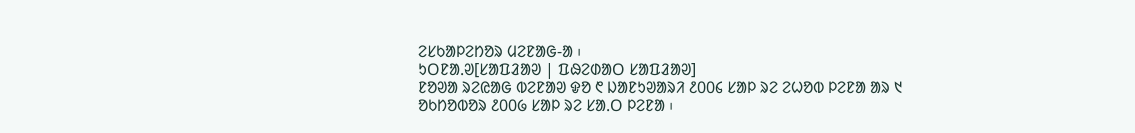ᱮᱥᱠᱟᱞᱮᱴᱚᱨ ᱢᱮᱱᱟᱜ-ᱟ ᱾
ᱩᱛᱱᱟᱹᱣ[ᱥᱟᱯᱲᱟᱣ | ᱯᱷᱮᱰᱟᱛ ᱥᱟᱯᱲᱟᱣ]
ᱱᱚᱣᱟ ᱨᱮᱭᱟᱜ ᱵᱮᱱᱟᱣ ᱫᱚ ᱖ ᱡᱟᱱᱩᱣᱟᱨᱤ ᱒᱐᱐᱔ ᱥᱟᱞ ᱨᱮ ᱮᱦᱚᱵ ᱞᱮᱱᱟ ᱟᱨ ᱑ ᱚᱠᱴᱚᱵᱚᱨ ᱒᱐᱐᱙ ᱥᱟᱞ ᱨᱮ ᱥᱟᱹᱛ ᱞᱮᱱᱟ ᱾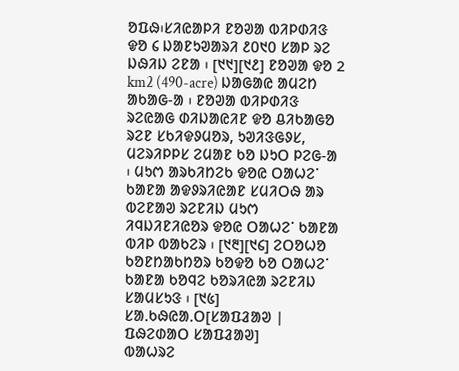ᱚᱯᱷ᱾ᱥᱤᱭᱟᱞᱤ ᱱᱚᱣᱟ ᱵᱤᱞᱰᱤᱝ ᱫᱚ ᱔ ᱡᱟᱱᱩᱣᱟᱨᱤ ᱒᱐᱑᱐ ᱥᱟᱞ ᱨᱮ ᱡᱷᱤᱡ ᱮᱱᱟ ᱾ [᱑᱑][᱑᱒] ᱱᱚᱣᱟ ᱫᱚ 2 km2 (490-acre) ᱡᱟᱜᱟᱭ ᱟᱢᱮᱴ ᱟᱠᱟᱜ-ᱟ ᱾ ᱱᱚᱣᱟ ᱵᱤᱞᱰᱤᱝ ᱨᱮᱭᱟᱜ ᱰᱤᱡᱟᱭᱤᱱ ᱫᱚ ᱪᱤᱠᱟᱜᱚ ᱨᱮᱱ ᱥᱠᱤᱫᱽᱢᱚᱨ, ᱩᱣᱤᱝᱜᱽᱥ, ᱢᱮᱨᱤᱞᱞᱥ ᱮᱢᱟᱱ ᱠᱚ ᱡᱩᱛ ᱞᱮᱜ-ᱟ ᱾ ᱢᱩᱬ ᱟᱨᱠᱤᱴᱮᱠ ᱫᱚᱭ ᱛᱟᱦᱮᱸ ᱠᱟᱱᱟ ᱟᱫᱽᱨᱤᱭᱟᱱ ᱥᱢᱤᱛᱷ ᱟᱨ ᱵᱮᱱᱟᱣ ᱨᱮᱱᱤᱡ ᱢᱩᱬ ᱤᱧᱡᱤᱱᱤᱭᱚᱨ ᱫᱚᱭ ᱛᱟᱦᱮᱸ ᱠᱟᱱᱟ ᱵᱤᱞ ᱵᱟᱠᱮᱨ ᱾ [᱑᱓][᱑᱔] ᱮᱛᱚᱦᱚ ᱠᱚᱱᱴᱟᱠᱴᱚᱨ ᱠᱚᱫᱚ ᱠᱚ ᱛᱟᱦᱮᱸ ᱠᱟᱱᱟ ᱠᱚᱧᱮ ᱠᱚᱨᱤᱭᱟ ᱨᱮᱱᱤᱡ ᱥᱟᱢᱥᱩᱝ ᱾ [᱑᱕]
ᱥᱟᱹᱠᱷᱭᱟᱹᱛ[ᱥᱟᱯᱲᱟᱣ | ᱯᱷᱮᱰᱟᱛ ᱥᱟᱯᱲᱟᱣ]
ᱵᱟᱦᱨᱮ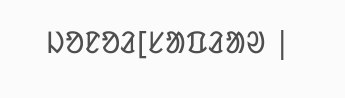ᱡᱚᱱᱚᱲ[ᱥᱟᱯᱲᱟᱣ |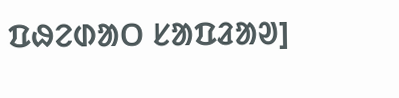ᱯᱷᱮᱰᱟᱛ ᱥᱟᱯᱲᱟᱣ]